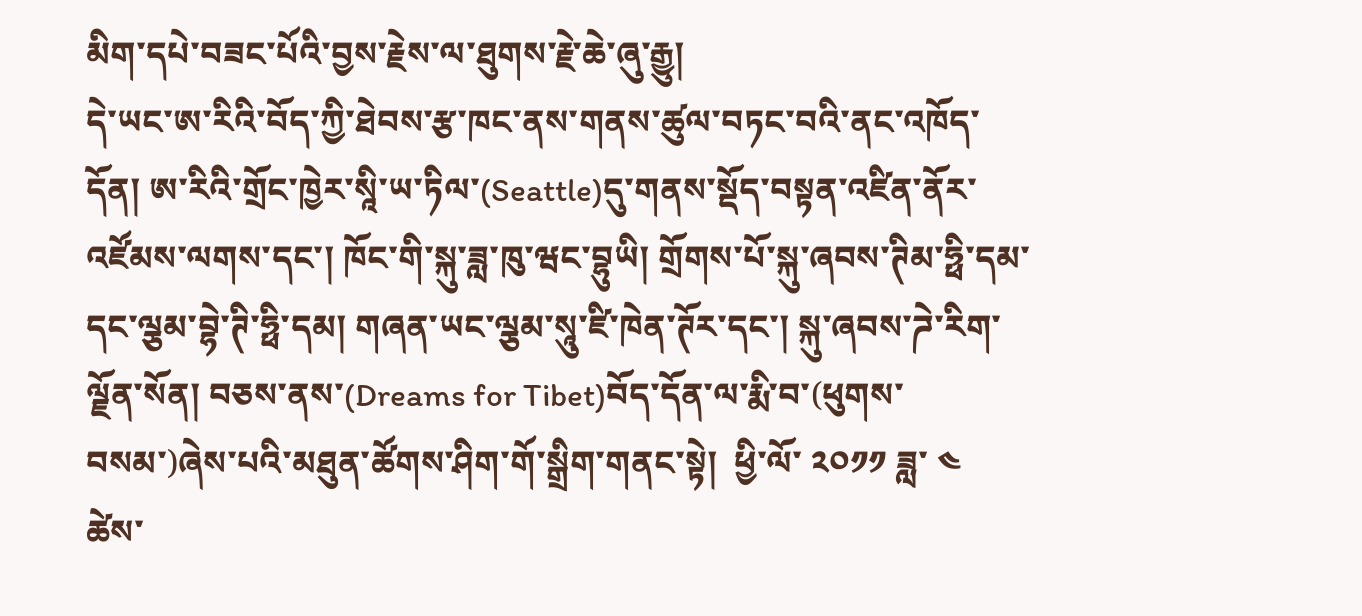མིག་དཔེ་བཟང་པོའི་བྱས་རྗེས་ལ་ཐུགས་རྗེ་ཆེ་ཞུ་རྒྱུ།
དེ་ཡང་ཨ་རིའི་བོད་ཀྱི་ཐེབས་རྩ་ཁང་ནས་གནས་ཚུལ་བཏང་བའི་ནང་འཁོད་དོན། ཨ་རིའི་གྲོང་ཁྱེར་སཱི་ཡ་ཏིལ་(Seattle)དུ་གནས་སྡོད་བསྟན་འཛིན་ནོར་འཛོམས་ལགས་དང་། ཁོང་གི་སྐུ་ཟླ་ཁུ་ཝང་བྷུཡི། གྲོགས་པོ་སྐུ་ཞབས་ཊིམ་ཧྥི་དམ་དང་ལྕམ་བྷེ་ཊི་ཧྥི་དམ། གཞན་ཡང་ལྕམ་སཱུ་ཛི་ཁེན་ཊོར་དང་། སྐུ་ཞབས་ཌེ་རིག་ལྗོན་སོན། བཅས་ནས་(Dreams for Tibet)བོད་དོན་ལ་རྨི་བ་(ཕུགས་བསམ་)ཞེས་པའི་མཐུན་ཚོགས་ཤིག་གོ་སྒྲིག་གནང་སྟེ།  ཕྱི་ལོ་ ༢༠༡༡ ཟླ་ ༤  ཚེས་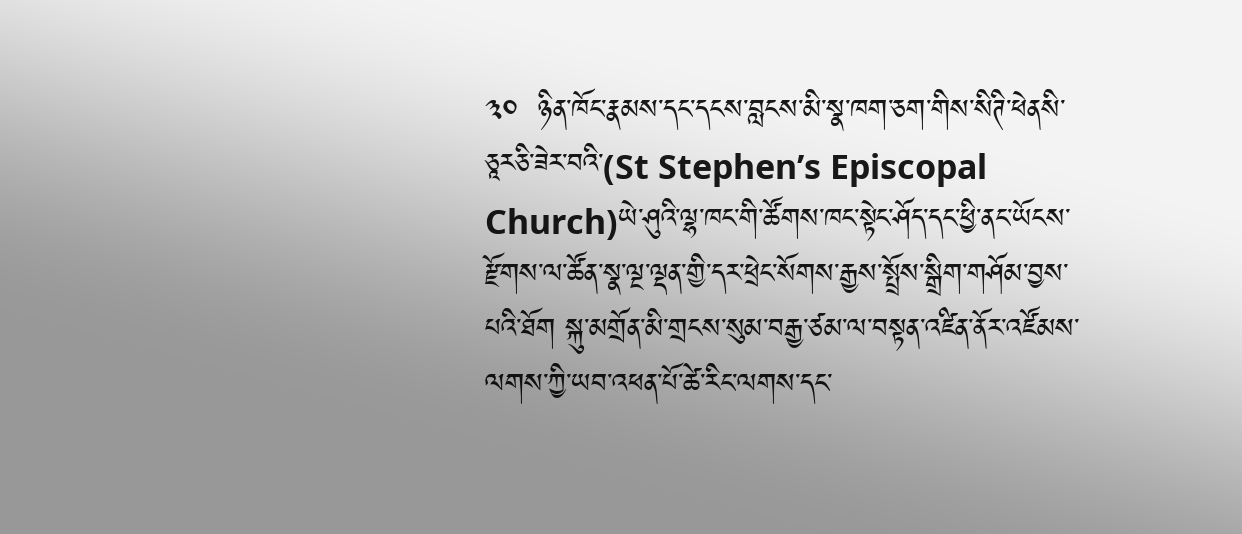༣༠  ཉིན་ཁོང་རྣམས་དང་དངས་བླངས་མི་སྣ་ཁག་ཅག་གིས་སིཊི་ཕེནསི་ཅཱརཅི་ཟེར་བའི་(St Stephen’s Episcopal Church)ཡེ་ཤུའི་ལྷ་ཁང་གི་ཚོགས་ཁང་སྟེང་ཤོད་དང་ཕྱི་ནང་ཡོངས་རྫོགས་ལ་ཚོན་སྣ་ལྔ་ལྡན་གྱི་དར་ཕྲེང་སོགས་རྒྱས་སྤྲོས་སྒྲིག་གཤོམ་བྱས་པའི་ཐོག སྐུ་མགྲོན་མི་གྲངས་སུམ་བརྒྱ་ཙམ་ལ་བསྟན་འཛིན་ནོར་འཛོམས་ལགས་ཀྱི་ཡབ་འཕན་པོ་ཚེ་རིང་ལགས་དང་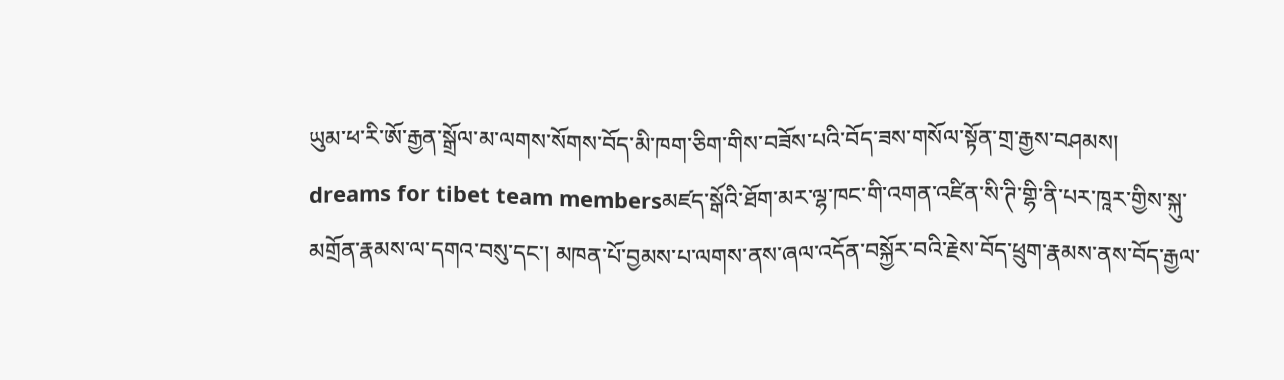ཡུམ་ཕ་རི་ཨོ་རྒྱན་སྒྲོལ་མ་ལགས་སོགས་བོད་མི་ཁག་ཅིག་གིས་བཟོས་པའི་བོད་ཟས་གསོལ་སྟོན་གྲ་རྒྱས་བཤམས།
dreams for tibet team membersམཛད་སྒོའི་ཐོག་མར་ལྷ་ཁང་གི་འགན་འཛིན་སི་ཊི་གྷི་ནི་པར་ཁཱར་གྱིས་སྐུ་མགྲོན་རྣམས་ལ་དགའ་བསུ་དང་། མཁན་པོ་བྱམས་པ་ལགས་ནས་ཞལ་འདོན་བསྐྱོར་བའི་རྗེས་བོད་ཕྲུག་རྣམས་ནས་བོད་རྒྱལ་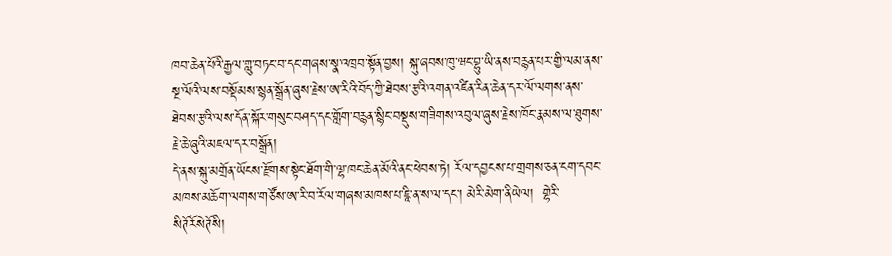ཁབ་ཆེན་པོའི་རྒྱལ་གླུ་བཏང་བ་དང་གཞས་སྣ་འཁྲབ་སྟོན་བྱས། སྐུ་ཞབས་ཁུ་ཝང་བྷུ་ཡི་ནས་བརྙན་པར་གྱི་ལམ་ནས་སྔ་ལོའི་ལས་བསྡོམས་སྙན་སྒྲོན་ཞུས་རྗེས་ཨ་རིའི་བོད་ཀྱི་ཐེབས་རྩའི་འགན་འཛིན་རིན་ཆེན་དར་ལོ་ལགས་ནས་ཐེབས་རྩའི་ལས་དོན་སྐོར་གསུང་བཤད་དང་གློག་བརྙན་སྙིང་བསྡུས་གཟིགས་འབུལ་ཞུས་རྗེས་ཁོང་རྣམས་ལ་ཐུགས་རྗེ་ཆེ་ཞུའི་མཇལ་དར་བསྒྲོན།
དེ་ནས་སྐུ་མགྲོན་ཡོངས་རྫོགས་སྟེང་ཐོག་གི་ལྷ་ཁང་ཆེན་མོའི་ནང་ཕེབས་ཏེ། རོལ་དབྱངས་པ་གྲགས་ཅན་ངག་དབང་མཁས་མཆོག་ལགས་གཙོས་ཨ་རི་བ་རོལ་གཞས་མཁས་པ་ཇཱི་ན་ས་ལ་དང་། མེརི་མེག་ནིཡེལ།  གྷེརི་སིཊོརོསེཊོསི།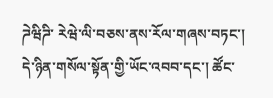ཌེཝིཌི་ རེཝེ་ལི་བཅས་ནས་རོལ་གཞས་བཏང་།  དེ་ཉིན་གསོལ་སྟོན་གྱི་ཡོང་འབབ་དང་། ཚོང་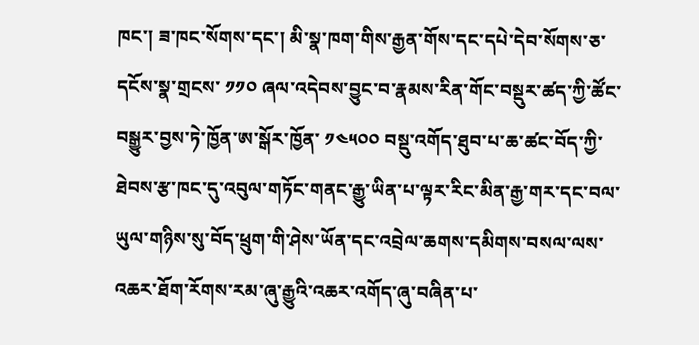ཁང་། ཟ་ཁང་སོགས་དང་། མི་སྣ་ཁག་གིས་རྒྱན་གོས་དང་དཔེ་དེབ་སོགས་ཅ་དངོས་སྣ་གྲངས་ ༡༡༠ ཞལ་འདེབས་བྱུང་བ་རྣམས་རིན་གོང་བསྡུར་ཚད་ཀྱི་ཚོང་བསྒྱུར་བྱས་ཏེ་ཁྱོན་ཨ་སྒོར་ཁྱོན་ ༡༤༥༠༠ བསྡུ་འགོད་ཐུབ་པ་ཆ་ཚང་བོད་ཀྱི་ཐེབས་རྩ་ཁང་དུ་འབུལ་གཏོང་གནང་རྒྱུ་ཡིན་པ་ལྟར་རིང་མིན་རྒྱ་གར་དང་བལ་ཡུལ་གཉིས་སུ་བོད་ཕྲུག་གི་ཤེས་ཡོན་དང་འབྲེལ་ཆགས་དམིགས་བསལ་ལས་འཆར་ཐོག་རོགས་རམ་ཞུ་རྒྱུའི་འཆར་འགོད་ཞུ་བཞིན་པ་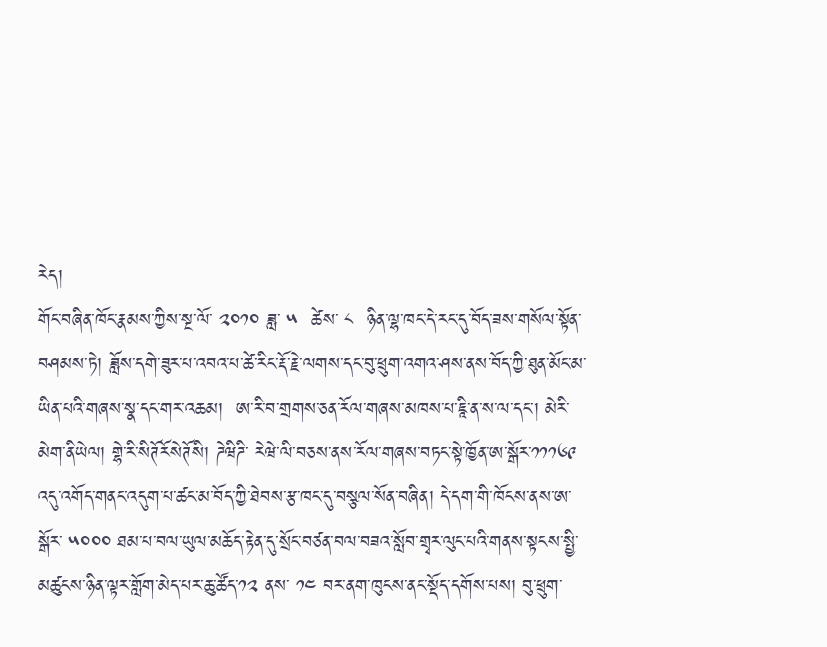རེད།
གོང་བཞིན་ཁོང་རྣམས་ཀྱིས་སྔ་ལོ་ ༢༠༡༠ ཟླ་ ༥  ཚེས་ ༨  ཉིན་ལྷ་ཁང་དེ་རང་དུ་བོད་ཟས་གསོལ་སྟོན་བཤམས་ཏེ། ཟློས་དགེ་ཟུར་པ་འབའ་པ་ཚེ་རིང་རྡོ་རྗེ་ལགས་དང་བུ་ཕྲུག་འགའ་ཤས་ནས་བོད་ཀྱི་ཐུན་མོང་མ་ཡིན་པའི་གཞས་སྣ་དང་གར་འཆམ།  ཨ་རི་བ་གྲགས་ཅན་རོལ་གཞས་མཁས་པ་ཇཱི་ན་ས་ལ་དང་། མེརི་མེག་ནིཡེལ། གྷེ་རི་སིཊོརོསེཊོསི། ཌེཝིཌི་ རེཝེ་ལི་བཅས་ནས་རོལ་གཞས་བཏང་སྟེ་ཁྱོན་ཨ་སྒོར་༡༡༡༦༩ འདུ་འགོད་གནང་འདུག་པ་ཚང་མ་བོད་ཀྱི་ཐེབས་རྩ་ཁང་དུ་བསྩལ་སོན་བཞིན། དེ་དག་གི་ཁོངས་ནས་ཨ་སྒོར་ ༥༠༠༠ ཐམ་པ་བལ་ཡུལ་མཆོད་རྟེན་དུ་སྲོང་བཙན་བལ་བཟའ་སློབ་གྲྭར་ལུང་པའི་གནས་སྟངས་སྤྱི་མཚུངས་ཉིན་ལྟར་གློག་མེད་པར་ཆུ་ཚོད་༡༢ ནས་ ༡༤ བར་ནག་ཁུངས་ནང་སྡོད་དགོས་པས། བུ་ཕྲུག་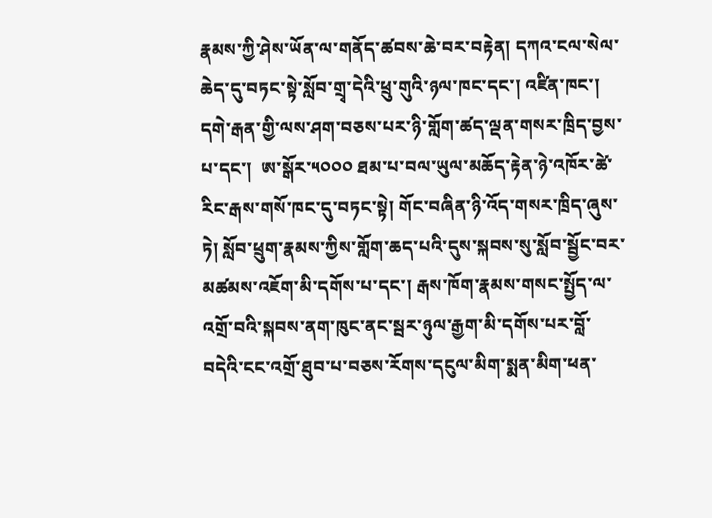རྣམས་ཀྱི་ཤེས་ཡོན་ལ་གནོད་ཚབས་ཆེ་བར་བརྟེན། དཀའ་ངལ་སེལ་ཆེད་དུ་བཏང་སྟེ་སློབ་གྲྭ་དེའི་ཕྲུ་གུའི་ཉལ་ཁང་དང་། འཛིན་ཁང་། དགེ་རྒན་གྱི་ལས་ཤག་བཅས་པར་ཉི་གློག་ཚད་ལྡན་གསར་ཁྲིད་བྱས་པ་དང་།  ཨ་སྒོར་༥༠༠༠ ཐམ་པ་བལ་ཡུལ་མཆོད་རྟེན་ཉེ་འཁོར་ཚེ་རིང་རྒས་གསོ་ཁང་དུ་བཏང་སྟེ། གོང་བཞིན་ཉི་འོད་གསར་ཁྲིད་ཞུས་ཏེ། སློབ་ཕྲུག་རྣམས་ཀྱིས་གློག་ཆད་པའི་དུས་སྐབས་སུ་སློབ་སྦྱོང་བར་མཚམས་འཇོག་མི་དགོས་པ་དང་། རྒས་ཁོག་རྣམས་གསང་སྤྱོད་ལ་འགྲོ་བའི་སྐབས་ནག་ཁུང་ནང་སྦར་ཉུལ་རྒྱག་མི་དགོས་པར་བློ་བདེའི་ངང་འགྲོ་ཐུབ་པ་བཅས་རོགས་དངུལ་མིག་སྨན་མིག་ཕན་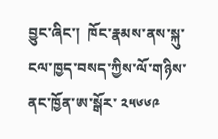བྱུང་ཞིང་།  ཁོང་རྣམས་ནས་སྐུ་ངལ་ཁྱད་བསད་ཀྱིས་ལོ་གཉིས་ནང་ཁྱོན་ཨ་སྒོར་ ༢༥༦༦༩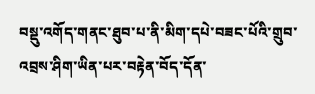བསྡུ་འགོད་གནང་ཐུབ་པ་ནི་མིག་དཔེ་བཟང་པོའི་གྲུབ་འབྲས་ཤིག་ཡིན་པར་བརྟེན་བོད་དོན་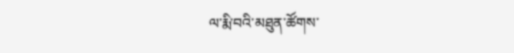ལ་རྨི་བའི་མཐུན་ཚོགས་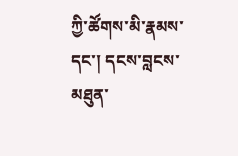ཀྱི་ཚོགས་མི་རྣམས་དང་། དངས་བླངས་མཐུན་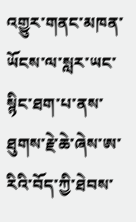འགྱུར་གནང་མཁན་ཡོངས་ལ་སླར་ཡང་སྙིང་ཐག་པ་ནས་ཐུགས་རྗེ་ཆེ་ཞེས་ཨ་རིའི་བོད་ཀྱི་ཐེབས་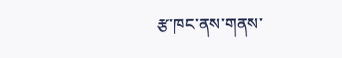རྩ་ཁང་ནས་གནས་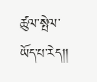ཚུལ་སྤེལ་ཡོད་པ་རེད།།